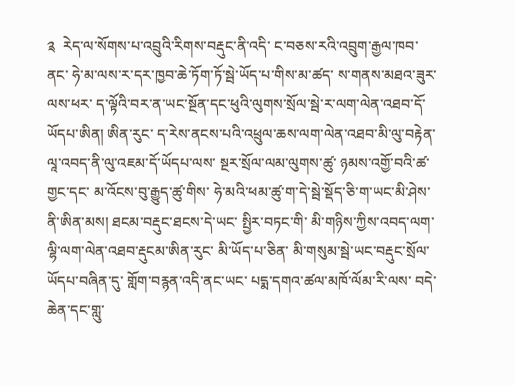༉  རེད་ལ་སོགས་པ་འབྲུའི་རིགས་བརྡུང་ནི་འདི་ ང་བཅས་རའི་འབྲུག་རྒྱལ་ཁབ་ནང་ ཧེ་མ་ལས་ར་དར་ཁྱབ་ཆེ་ཏོག་ཏོ་སྦེ་ཡོད་པ་གིས་མ་ཚད་ ས་གནས་མཐའ་ཟུར་ལས་ཕར་ ད་ལྟོའི་བར་ན་ཡང་སྔོན་དང་ཕུའི་ལུགས་སྲོལ་སྦེ་ར་ལག་ལེན་འཐབ་དོ་ཡོདཔ་ཨིན། ཨིན་རུང་ ད་རེས་ནངས་པའི་འཕྲུལ་ཆས་ལག་ལེན་འཐབ་མི་ལུ་བརྟེན་ ལཱ་འབད་ནི་ལུ་འཇམ་དོ་ཡོདཔ་ལས་ སྔར་སྲོལ་ལམ་ལུགས་ཚུ་ ཉམས་འགྱོ་བའི་ཚ་གྱང་དང་ མ་འོངས་བུ་རྒྱུད་ཚུ་གིས་ ཧེ་མའི་ཕམ་ཚུ་ག་དེ་སྦེ་སྡོད་ཅི་ག་ཡང་མི་ཤེས་ནི་ཨིན་མས། ཐངམ་བརྡུང་ཐངས་དེ་ཡང་ སྤྱིར་བཏང་གི་ མི་གཉིས་ཀྱིས་འབད་ལག་ལྷི་ལག་ལེན་འཐབ་རྡུངམ་ཨིན་རུང་ མི་ཡོད་པ་ཅིན་ མི་གསུམ་སྦེ་ཡང་བརྡུང་སྲོལ་ཡོདཔ་བཞིན་དུ་ གློག་བརྙན་འདི་ནང་ཡང་ པདྨ་དགའ་ཚལ་མཁོ་ལོམ་རི་ལས་ བདེ་ཆེན་དང་གླུ་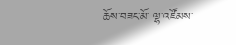ཆོས་བཟང་མོ་ ལྷ་འཛོམས་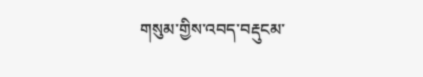གསུམ་གྱིས་འབད་བརྡུངམ་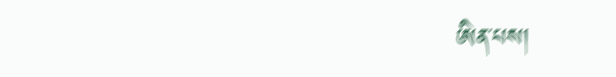ཨིན་པས།